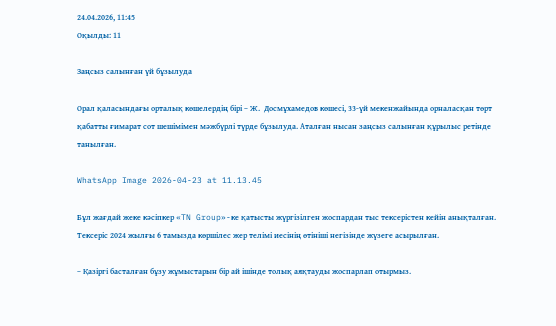24.04.2026, 11:45
Оқылды: 11

Заңсыз салынған үй бұзылуда

Орал қаласындағы орталық көшелердің бірі – Ж.  Досмұхамедов көшесі, 33-үй мекенжайында орналасқан төрт қабатты ғимарат сот шешімімен мәжбүрлі түрде бұзылуда. Аталған нысан заңсыз салынған құрылыс ретінде танылған.

WhatsApp Image 2026-04-23 at 11.13.45

Бұл жағдай жеке кәсіпкер «TN Group»-ке қатысты жүргізілген жоспардан тыс тексерістен кейін анықталған. Тексеріс 2024 жылғы 6 тамызда көршілес жер телімі иесінің өтініші негізінде жүзеге асырылған.

– Қазіргі басталған бұзу жұмыстарын бір ай ішінде толық аяқтауды жоспарлап отырмыз.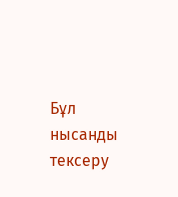Бұл нысанды тексеру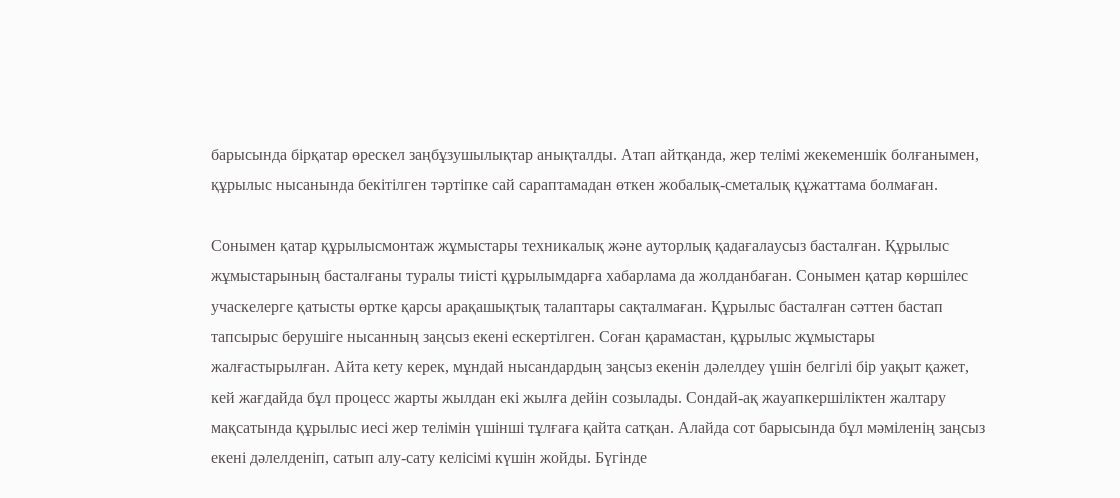барысында бірқатар өрескел заңбұзушылықтар анықталды. Атап айтқанда, жер телімі жекеменшік болғанымен, құрылыс нысанында бекітілген тәртіпке сай сараптамадан өткен жобалық-сметалық құжаттама болмаған.

Сонымен қатар құрылысмонтаж жұмыстары техникалық және ауторлық қадағалаусыз басталған. Құрылыс жұмыстарының басталғаны туралы тиісті құрылымдарға хабарлама да жолданбаған. Сонымен қатар көршілес учаскелерге қатысты өртке қарсы арақашықтық талаптары сақталмаған. Құрылыс басталған сәттен бастап тапсырыс берушіге нысанның заңсыз екені ескертілген. Соған қарамастан, құрылыс жұмыстары жалғастырылған. Айта кету керек, мұндай нысандардың заңсыз екенін дәлелдеу үшін белгілі бір уақыт қажет, кей жағдайда бұл процесс жарты жылдан екі жылға дейін созылады. Сондай-ақ жауапкершіліктен жалтару мақсатында құрылыс иесі жер телімін үшінші тұлғаға қайта сатқан. Алайда сот барысында бұл мәміленің заңсыз екені дәлелденіп, сатып алу-сату келісімі күшін жойды. Бүгінде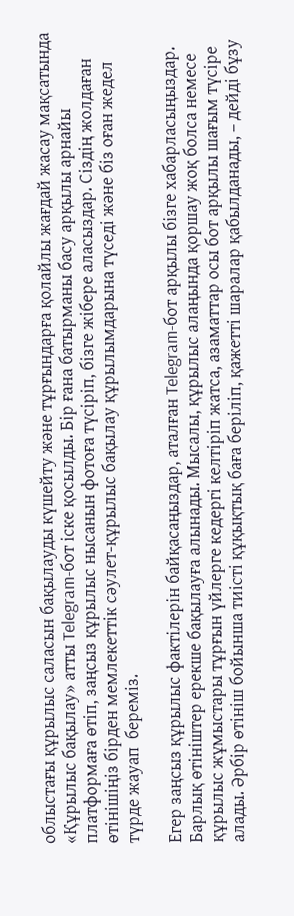облыстағы құрылыс саласын бақылауды күшейту және тұрғындарға қолайлы жағдай жасау мақсатында «Құрылыс бақылау» атты Telegram-бот іске қосылды. Бір ғана батырманы басу арқылы арнайы платформаға өтіп, заңсыз құрылыс нысанын фотоға түсіріп, бізге жібере аласыздар. Сіздің жолдаған өтінішіңіз бірден мемлекеттік сәулет-құрылыс бақылау құрылымдарына түседі және біз оған жедел түрде жауап  береміз.

Егер заңсыз құрылыс фактілерін байқасаңыздар, аталған Telegram-бот арқылы бізге хабарласыңыздар. Барлық өтініштер ерекше бақылауға алынады. Мысалы, құрылыс алаңында қоршау жоқ болса немесе құрылыс жұмыстары тұрғын үйлерге кедергі келтіріп жатса, азаматтар осы бот арқылы шағым түсіре алады. Әрбір өтініш бойынша тиісті құқықтық баға беріліп, қажетті шаралар қабылданады, – дейді бұзу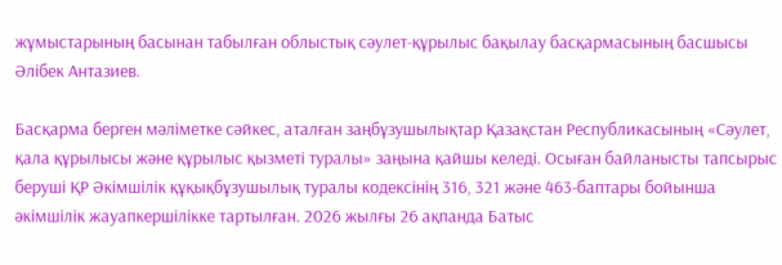жұмыстарының басынан табылған облыстық сәулет-құрылыс бақылау басқармасының басшысы Әлібек Антазиев.

Басқарма берген мәліметке сәйкес, аталған заңбұзушылықтар Қазақстан Республикасының «Сәулет, қала құрылысы және құрылыс қызметі туралы» заңына қайшы келеді. Осыған байланысты тапсырыс беруші ҚР Әкімшілік құқықбұзушылық туралы кодексінің 316, 321 және 463-баптары бойынша әкімшілік жауапкершілікке тартылған. 2026 жылғы 26 ақпанда Батыс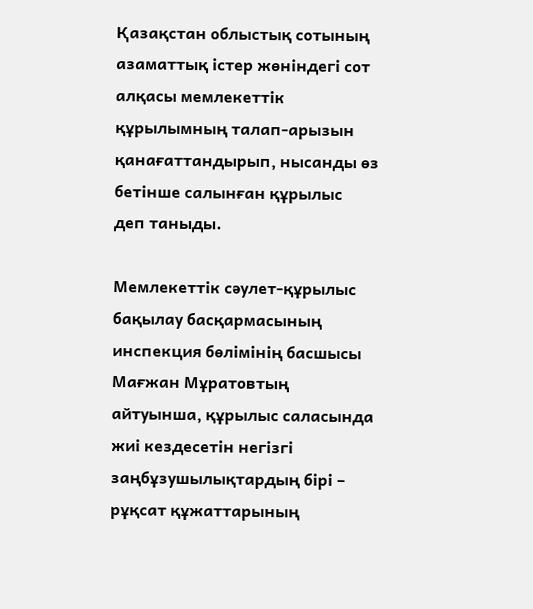Қазақстан облыстық сотының азаматтық істер жөніндегі сот алқасы мемлекеттік құрылымның талап-арызын қанағаттандырып, нысанды өз бетінше салынған құрылыс  деп таныды.

Мемлекеттік сәулет-құрылыс бақылау басқармасының инспекция бөлімінің басшысы Мағжан Мұратовтың айтуынша, құрылыс саласында жиі кездесетін негізгі заңбұзушылықтардың бірі – рұқсат құжаттарының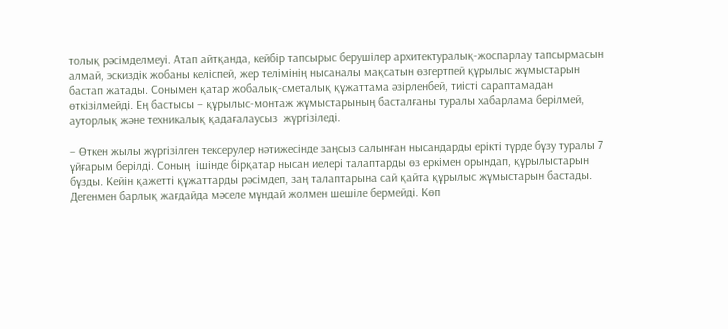толық рәсімделмеуі. Атап айтқанда, кейбір тапсырыс берушілер архитектуралық-жоспарлау тапсырмасын алмай, эскиздік жобаны келіспей, жер телімінің нысаналы мақсатын өзгертпей құрылыс жұмыстарын бастап жатады. Сонымен қатар жобалық-сметалық құжаттама әзірленбей, тиісті сараптамадан өткізілмейді. Ең бастысы – құрылыс-монтаж жұмыстарының басталғаны туралы хабарлама берілмей, ауторлық және техникалық қадағалаусыз  жүргізіледі.

– Өткен жылы жүргізілген тексерулер нәтижесінде заңсыз салынған нысандарды ерікті түрде бұзу туралы 7 ұйғарым берілді. Соның  ішінде бірқатар нысан иелері талаптарды өз еркімен орындап, құрылыстарын бұзды. Кейін қажетті құжаттарды рәсімдеп, заң талаптарына сай қайта құрылыс жұмыстарын бастады. Дегенмен барлық жағдайда мәселе мұндай жолмен шешіле бермейді. Көп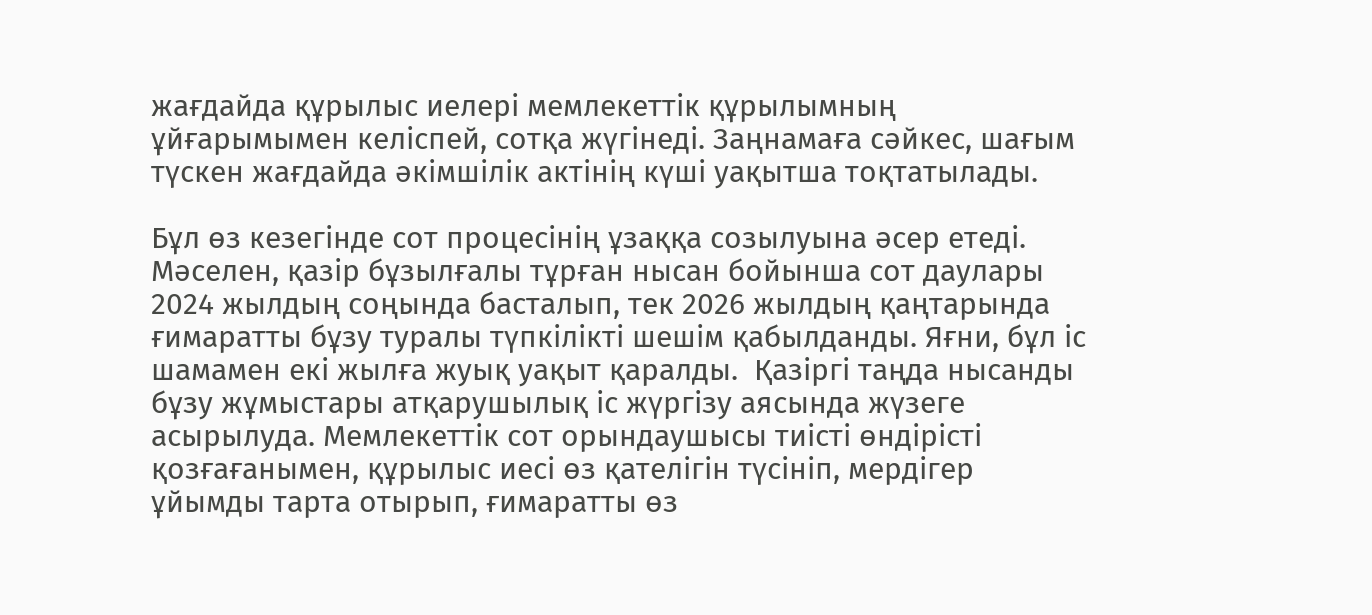жағдайда құрылыс иелері мемлекеттік құрылымның ұйғарымымен келіспей, сотқа жүгінеді. Заңнамаға сәйкес, шағым түскен жағдайда әкімшілік актінің күші уақытша тоқтатылады.

Бұл өз кезегінде сот процесінің ұзаққа созылуына әсер етеді. Мәселен, қазір бұзылғалы тұрған нысан бойынша сот даулары 2024 жылдың соңында басталып, тек 2026 жылдың қаңтарында ғимаратты бұзу туралы түпкілікті шешім қабылданды. Яғни, бұл іс шамамен екі жылға жуық уақыт қаралды.  Қазіргі таңда нысанды бұзу жұмыстары атқарушылық іс жүргізу аясында жүзеге асырылуда. Мемлекеттік сот орындаушысы тиісті өндірісті қозғағанымен, құрылыс иесі өз қателігін түсініп, мердігер ұйымды тарта отырып, ғимаратты өз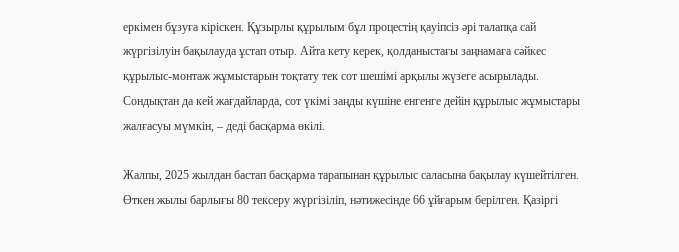еркімен бұзуға кіріскен. Құзырлы құрылым бұл процестің қауіпсіз әрі талапқа сай жүргізілуін бақылауда ұстап отыр. Айта кету керек, қолданыстағы заңнамаға сәйкес құрылыс-монтаж жұмыстарын тоқтату тек сот шешімі арқылы жүзеге асырылады. Сондықтан да кей жағдайларда, сот үкімі заңды күшіне енгенге дейін құрылыс жұмыстары жалғасуы мүмкін, – деді басқарма өкілі.

Жалпы, 2025 жылдан бастап басқарма тарапынан құрылыс саласына бақылау күшейтілген. Өткен жылы барлығы 80 тексеру жүргізіліп, нәтижесінде 66 ұйғарым берілген. Қазіргі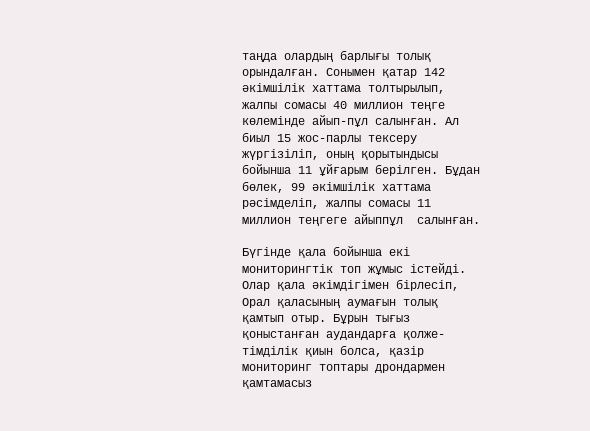таңда олардың барлығы толық орындалған. Сонымен қатар 142 әкімшілік хаттама толтырылып, жалпы сомасы 40 миллион теңге көлемінде айып-пұл салынған. Ал биыл 15 жос-парлы тексеру жүргізіліп, оның қорытындысы бойынша 11 ұйғарым берілген. Бұдан бөлек, 99 әкімшілік хаттама рәсімделіп, жалпы сомасы 11 миллион теңгеге айыппұл  салынған.

Бүгінде қала бойынша екі мониторингтік топ жұмыс істейді. Олар қала әкімдігімен бірлесіп, Орал қаласының аумағын толық қамтып отыр. Бұрын тығыз қоныстанған аудандарға қолже-тімділік қиын болса, қазір мониторинг топтары дрондармен қамтамасыз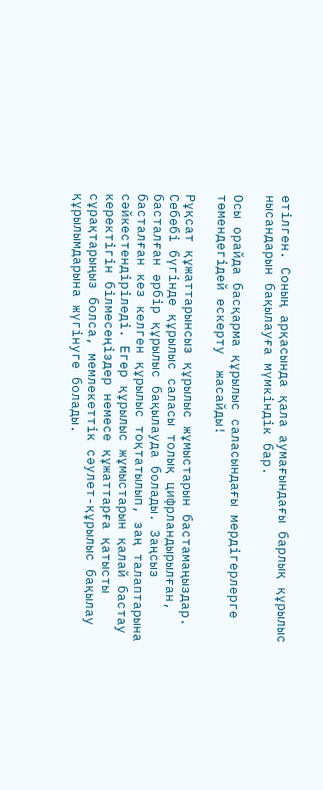етілген. Соның арқасында қала аумағындағы барлық құрылыс нысандарын бақылауға мүмкіндік бар.

Осы орайда басқарма құрылыс саласындағы мердігерлерге төмендегідей ескерту  жасайды!

Рұқсат құжаттарынсыз құрылыс жұмыстарын бастамаңыздар. Себебі бүгінде құрылыс саласы толық цифрландырылған, басталған әрбір құрылыс бақылауда болады. Заңсыз басталған кез келген құрылыс тоқтатылып, заң талаптарына сәйкестендіріледі. Егер құрылыс жұмыстарын қалай бастау керектігін білмесеңіздер немесе құжаттарға қатысты сұрақтарыңыз болса, мемлекеттік сәулет-құрылыс бақылау құрылымдарына жүгінуге болады.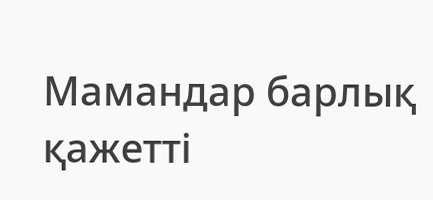Мамандар барлық қажетті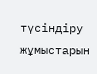түсіндіру жұмыстарын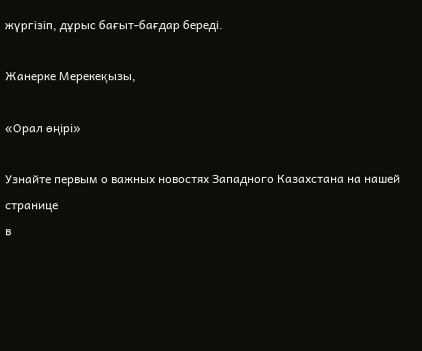жүргізіп, дұрыс бағыт-бағдар береді.

Жанерке Мерекеқызы,

«Орал өңірі»

Узнайте первым о важных новостях Западного Казахстана на нашей странице
в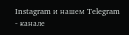Instagram и нашем Telegram - канале